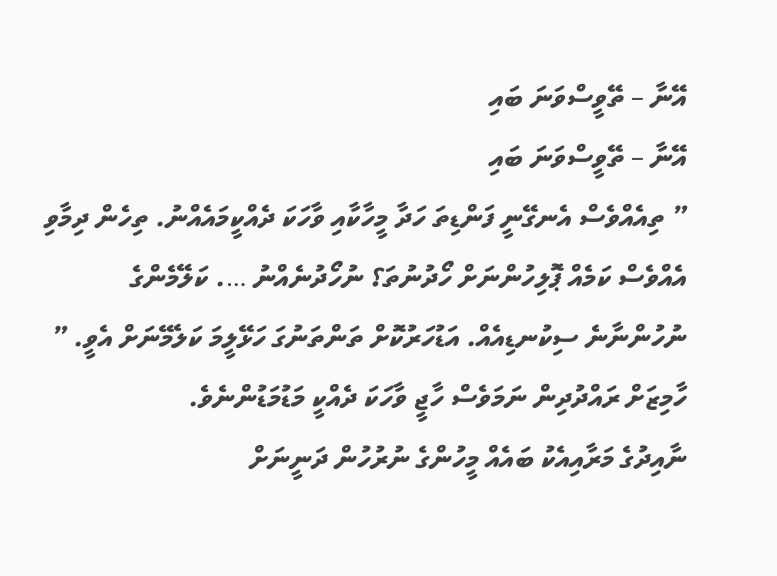އޭނާ – ތޭވީސްވަނަ ބައި
އޭނާ – ތޭވީސްވަނަ ބައި
” ތިއެއްވެސް އެނގޭނީ ފަންޑިތަ ހަދާ މީހާކާއި ވާހަކަ ދެއްކީމައެއްނު. ތިހެން ދިމާވި އެއްވެސް ކަމެއް ޕޮލިހުންނަށް ހޯދުނުތަ؟ ނުހޯދުނެއްނު …. ކަލޭމެންގެ ނުހުންނާނެ ސިކުނޑިއެއް. އަޑުހަރުކޮށް ތަންތަނުގަ ހަޅޭލީމަ ކަލެމޭނަށް އެވީ. ” ހާމިޒަށް ރައްދުދިން ނަމަވެސް ހާޖީ ވާހަކަ ދެއްކީ މަޑުމަޑުންނެވެ.
ނާއިދުގެ މަރާއިއެކު ބައެއް މީހުންގެ ނުރުހުން ދަނީނަށް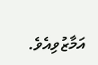އަމާޒުވިއެވެ.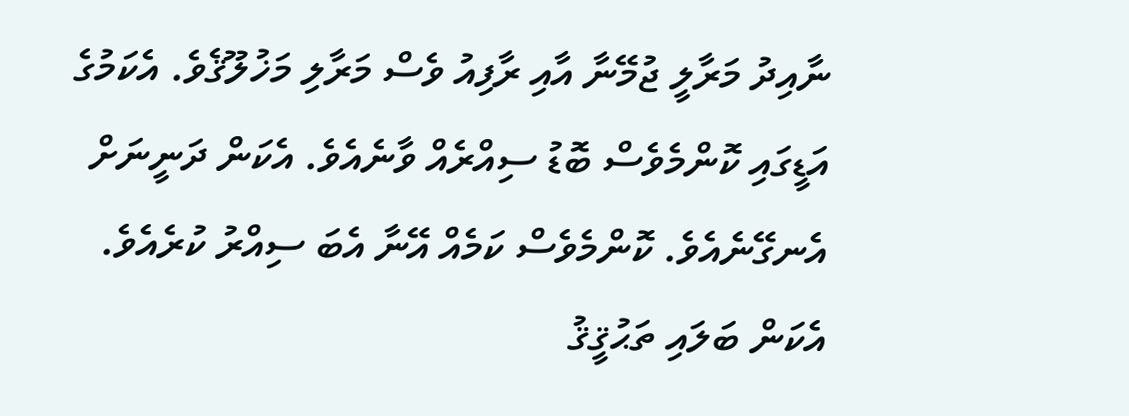ނާއިދު މަރާލީ ޖުމޭނާ އާއި ރާފިއު ވެސް މަރާލި މަޚުލޫޤެވެ. އެކަމުގެ އަޑީގައި ކޮންމެވެސް ބޮޑު ސިއްރެއް ވާނެއެވެ. އެކަން ދަނީނަށް އެނގޭނެއެވެ. ކޮންމެވެސް ކަމެއް އޭނާ އެބަ ސިއްރު ކުރެއެވެ. އެކަން ބަލައި ތަޙުޤީޤު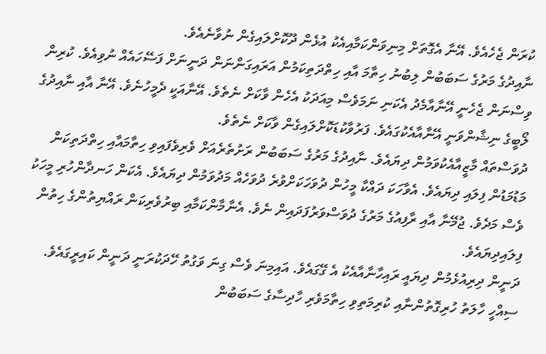ކުރަން ޖެހެއެވެ. އޭނާ އެގޮތަށް މިނިވަންކަމާއިއެކު އުޅެން ދޫކޮށްލައިގެން ނުވާނެއެވެ.
ނާއިދުގެ މަރުގެ ސަބަބުން ލިބުނު ހިތާމަ އާއި ހިތްދަތިކަމުން އަރައިގަންނަން ދަނީނަށް ފަސޭހައެއް ނުވިއެވެ. ކުރިން ވިސްނަން ޖެހެނީ އޭނާއާމެދު އެކަނި ނަމަވެސް މިއަދަކު އެހެން ވާކަށް ނެތެވެ. އޭނާއަކީ ދެމީހުނެވެ. އޭނާ އާއި ނާއިދުގެ ލޯބީގެ ނިޝާންވަނީ އޭނާއާއެކުގައެވެ. ފަރުވާކުޑަކޮށްލައިގެން ވާކަށް ނެތެވެ.
ދުވަސްތައް މާޒީއާއެކުވަމުން ދިޔައެވެ. ނާއިދުގެ މަރުގެ ސަބަބުން ރަށުތެރެއަށް ވެރިވެފައިވި ހިތާމައާއި ހިތްދަތިކަން މަޑުމަޑުން ފިލައި ދިޔައެވެ. އެވާހަކަ ދައްކާ މީހުން ދުވަހަކަށްވުރެ ދުވަހެއް މަދުވަމުން ދިޔައެވެ. އެކަން ހަނދާންހުރި މީހަކު ވެސް މަދެވެ. ޖުމޭނާ އާއި ރާފިއުގެ މަރުގެ ދުވަސްވަރުފަދައިން ނެވެ. އެނާމާންކަމާއި ބިރުވެރިކަން ރައްޔިތުންގެ ހިތުން ފިލައިދިޔައެވެ.
ދަނީން ދިރިއުޅެމުން ދިޔައީ ރައިހާނާއާއެކު އެ ގޭގައެވެ. އައިމިނަ ވެސް ގިނަ ވަގުތު ހޭދަކުރަނީ ދަނީން ކައިރީގައެވެ. ސިއްހީ ހާލަތު ހުރިގޮތުންނާއި ކުރިމަތިވި ހިތާމަވެރި ހާދިސާގެ ސަބަބުން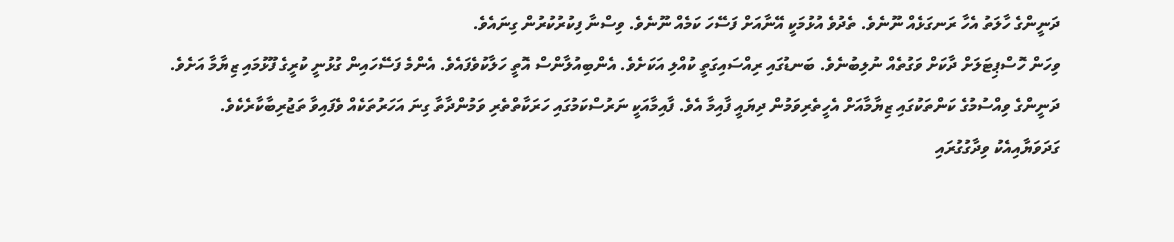ދަނީންގެ ހާލަތު އެހާ ރަނގަޅެއް ނޫނެވެ. ތެދުވެ އުޅުމަކީ އޭނާއަށް ފަސޭހަ ކަމެއް ނޫނެވެ. ވިސްނާ ފިކުރުކުރުން ގިނައެވެ.
ވިހަން ހޮސްޕިޓަލަށް ދާކަށް ވަގުތެއް ނުލިބުނެވެ. ބަނޑުގައި ރިއްސައިގަތީ ކުއްލި އަކަށެވެ. އެންބިއުލާންސް އޮތީ ހަލާކުވެފައެވެ. އެންމެ ފަސޭހައިން ގުޅުނީ ކުރީގެ ފޫޅުމައި ޒިޔާމާ އަށެވެ.
ދަނީންގެ ވިއްސުމުގެ ކަންތަކުގައި ޒިޔާމާއަށް އެހީތެރިވަމުން ދިޔައީ ފާއިމާ އެވެ. ފާއިމާއަކީ ނަރުސްކަމުގައި ހަރަކާތްތެރި ވަމުންދާތާ ގިނަ އަހަރުތަކެއް ވެފައިވާ ތަޖުރިބާކާރެކެވެ.
ގަދަވަޔާއިއެކު ވިދާގުގުރައި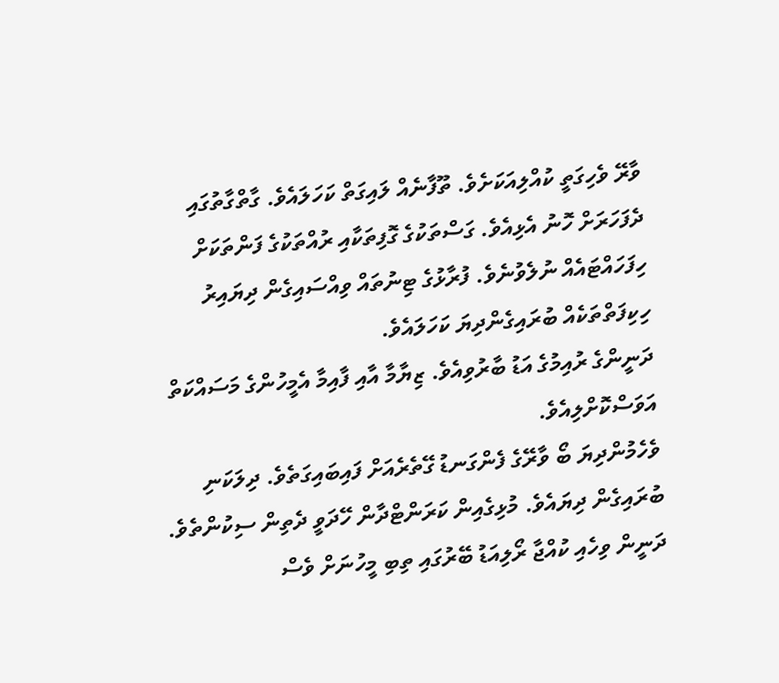ވާރޭ ވެހިގަތީ ކުއްލިއަކަށެވެ. ތޫފާނެއް ލައިގަތް ކަހަލައެވެ. ގާތްގާތުގައި ދެފަހަރަށް ހޮނު އެޅިއެވެ. ގަސްތަކުގެ ގޮފިތަކާއި ރުއްތަކުގެ ފަންތަކަށް ހިފަހައްޓައެއް ނުލެވުނެވެ. ފުރާޅުގެ ޓިނުތައް ވިއްސައިގެން ދިޔައިރު ހިކިފަތްތަކެއް ބުރައިގެންދިޔަ ކަހަލައެވެ.
ދަނީންގެ ރުއިމުގެ އަޑު ބާރުވިއެވެ. ޒިޔާމާ އާއި ފާއިމާ އެމީހުންގެ މަސައްކަތް އަވަސްކޮށްލިއެވެ.
ވެހެމުންދިޔަ ބޯ ވާރޭގެ ފެންގަނޑު ގޭތެރެއަށް ފައިބައިގަތެވެ. ދިލަކަނި ބުރައިގެން ދިޔައެވެ. މުޅިގެއިން ކަރަންޓްދާން ހޭދަވީ ދެތިން ސިކުންތެވެ. ދަނީން ވިހެއި ކުއްޖާ ރޯލިއަޑު ބޭރުގައި ތިބި މީހުނަށް ވެސް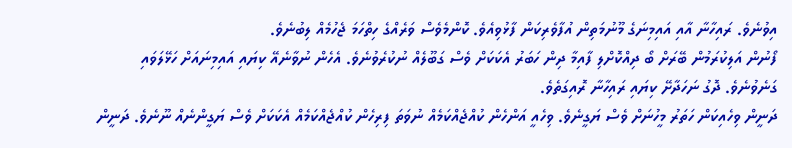އިވުނެވެ. ރައިހާނާ އާއި އައިމިނަގެ މޫނުމަތިން އުފާވެރިކަން ފާޅުވިއެވެ. ކޮންމެވެސް ވަރެއްގެ ހިތްހަމަ ޖެހުމެއް ލިބުނެވެ.
ފޯނުން އަލިކުރަމުން ބޭރަށް ބޯ ދިއްކޮށްލި ފާއިމާ ދިން ހަބަރު އެކަކަށް ވެސް ގަބޫލެއް ނުކުރެވުނެވެ. އެހެން ނުވާނެއޭ ކިޔައި އައިމިނައަށް ހަޅޭލަވައި ގަނެވުނެވެ. ދޮގު ނަހަދާށޭ ކިޔައި ރައިހާނާ ރޮއިގަތެވެ.
ދަނީން ވިހެއިކަން ހަތަރު މީހުނަށް ވެސް ޔަގީނެވެ. ވިހެއީ އަންހެން ކުއްޖެއްކަމެއް ނުވަތަ ފިރިހެން ކުއްޖެއްކަމެއް އެކަކަށް ވެސް ޔަގީންނެއް ނޫނެވެ. ދަނީން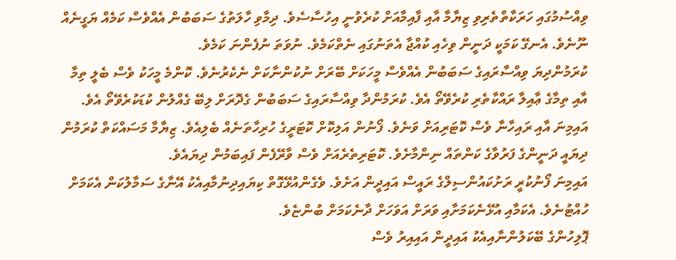ވިއްސުމުގައި ހަރަކާތްތެރިވި ޒިޔާމާ އާއި ފާއިމާއަށް ކުރެވުނީ އިހުސާސެވެ. ދިމާވި ހާލަތުގެ ސަބަބުން އެއްވެސް ކަމެއް ޔަގީނެއް ނޫނެވެ. އެނގޭ ކަމަކީ ދަނީން ވިހެއި ކުއްޖާ އެތަނުގައި ނެތްކަމެވެ. ނުވަތަ ނުފެންނަ ކަމެވެ.
ކުރަމުންދިޔަ ވިއްސާރައިގެ ސަބަބުން އެއްވެސް މީހަކަށް ބޭރަށް ނުކުންނާކަށް ނެކެރުނެވެ. ކޮންމެ މީހަކު ވެސް ބެލީ ތިމާ އާއި ތިމާގެ ޢާއިލާ ރައްކާތެރި ކުރެވޭތޯ އެވެ. ކުރަމުންދާ ވިއްސާރައިގެ ސަބަބުން ގެދޮރަށް ލިބޭ ގެއްލުން ކުޑަކުރެވޭތޯ އެވެ.
އައިމިނަ އާއި ރައިހާނާ ވެސް ކޮޓަރިއަށް ވަނެވެ. ފޯނުން އަލިކޮށް ކޮޓަރީގެ ހުރިހާތަނެއް ބެލިއެވެ. ޒިޔާމާ މަސައްކަތް ކުރަމުން ދިޔައީ ދަނީންގެ ފަރުވާގެ ކަންތައް ނިންމާށެވެ. ކޮޓަރިތެރެއަށް ވެސް ވާރޭފެން ފައިބަމުން ދިޔައެވެ.
އައިމިނަ ފޯނުކުރީ ރަށުކައުންސިލްގެ ރައީސް އައިދީން އަށެވެ. ވެގެންއުޅޭގޮތް ކިޔައިދިނުމާއިއެކު އޭނާގެ ސަމާލުކަން އެކަމަށް ހުއްޓުނެވެ. އެކަމާއި އުޅޭނެކަމަށާއި ވަރަށް އަވަހަށް ދާނެކަމަށް ބުންޏެވެ.
ޕޮލިހުންގެ ބޭކަލުންނާއިއެކު އައިދީން އައިއިރު ވެސް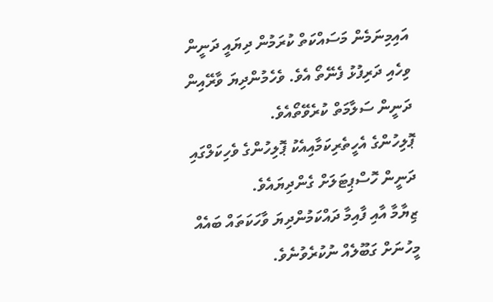އައިމިނަމެން މަސައްކަތް ކުރަމުން ދިޔައީ ދަނީން ވިހެއި ދަރިފުޅު ފެނޭތޯ އެވެ. ވެހެމުންދިޔަ ވާރޭއިން ދަނީން ސަލާމަތް ކުރެވޭތޯއެވެ.
ޕޮލިހުންގެ އެހީތެރިކަމާއިއެކު ޕޮލިހުންގެ ވެހިކަލްގައި ދަނީން ހޮސްޕިޓަލަށް ގެންދިޔައެވެ.
ޒިޔާމާ އާއި ފާއިމާ ދައްކަމުންދިޔަ ވާހަކަތައް ބައެއް މީހުނަށް ގަބޫލެއް ނުކުރެވުނެވެ.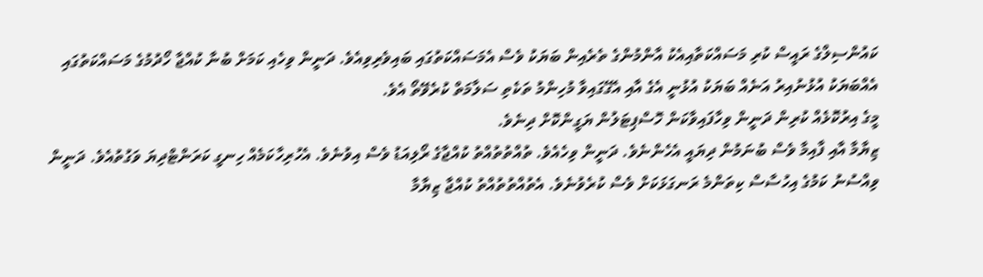ކައުންސިލްގެ ރައީސް ކުރި މަސައްކަތާއިއެކު އާންމުންގެ ތެރެއިން ބަޔަކު ވެސް އެމަސައްކަތުގައި ބައިވެރިވިއެވެ. ދަނީން ވިހެއި ކަމަށް ބުނާ ކުއްޖާ ހޯދުމުގެ މަސައްކަތުގައި އެއްބަޔަކު އުޅުނުއިރު އަނެއް ބަޔަކު އުޅުނީ އެގެ އާއި އެގޭގައިވާ މުހިންމު ތަކެތި ސަލާމަތް ކުރެވޭތޯ އެވެ.
މީގެ އިރުކޮޅެއް ކުރިން ދަނީން ވިހާފައިވާކަން ހޮސްޕިޓަލުން ޔަގީންކޮށް ދިނެވެ.
ޒިޔާމާ އާއި ފާއިމާ ވެސް ބުނަމުން ދިޔައީ އެހެންނެވެ. ދަނީން ވިހެއެވެ. ތުއްތުތުއްތު ކުއްޖާގެ ރޯލިއަޑު ވެސް އިވުނެވެ. އެހުރިހާކަމެއް ހިނގީ ކަރަންޓްދިޔަ ވަގުތުއެވެ. ދަނީން ވިއްސުނު ކަމުގެ އިހުސާސް ކިތަންމެ ރަނގަޅަކަށް ވެސް ކުރެވުނެވެ. އެތުއްތުތުއްތު ކުއްޖާ ޒިޔާމާ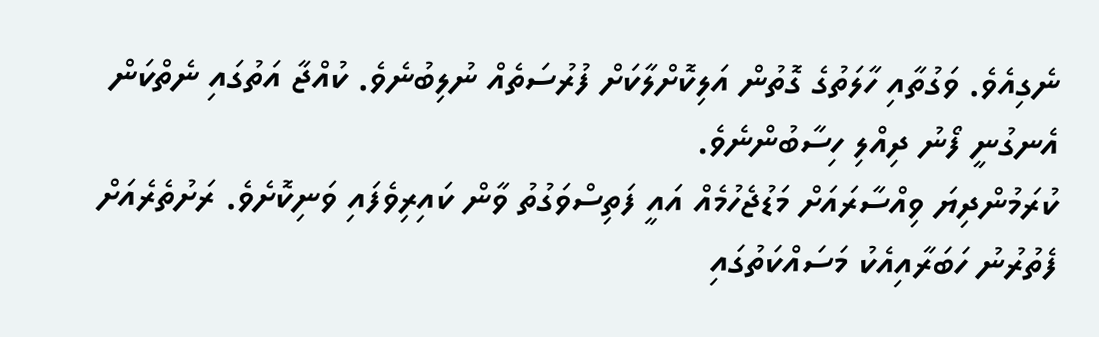ނެގިއެވެ. ވަގުތާއި ހާލަތުގެ ގޮތުން އަލިކޮށްލާކަށް ފުރުސަތެއް ނުލިބުނެވެ. ކުއްޖާ އަތުގައި ނެތްކަން އެނގުނީ ފޯނު ދިއްލި ހިސާބުންނެވެ.
ކުރަމުންދިޔަ ވިއްސާރައަށް މަޑުޖެހުމެއް އައީ ފަތިސްވަގުތު ވާން ކައިރިވެފައި ވަނިކޮށެވެ. ރަށުތެރެއަށް ފެތުރުނު ހަބަރާއިއެކު މަސައްކަތުގައި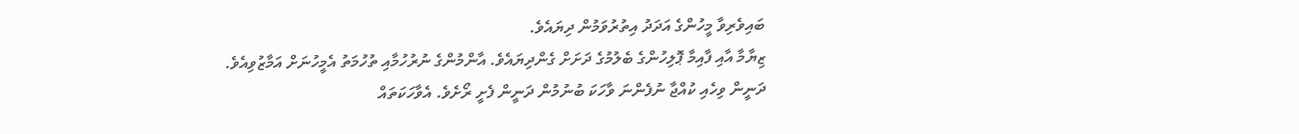ބައިވެރިވާ މީހުންގެ އަދަދު އިތުރުވަމުން ދިޔައެވެ.
ޒިޔާމާ އާއި ފާއިމާ ޕޮލިހުންގެ ބެލުމުގެ ދަށަށް ގެންދިޔައެވެ. އާންމުންގެ ނުރުހުމާއި ތުހުމަތު އެމީހުނަށް އަމާޒުވިއެވެ.
ދަނީން ވިހެއި ކުއްޖާ ނުފެންނަ ވާހަކަ ބުނުމުން ދަނީން ފެށީ ރޯށެވެ. އެވާހަކަތައް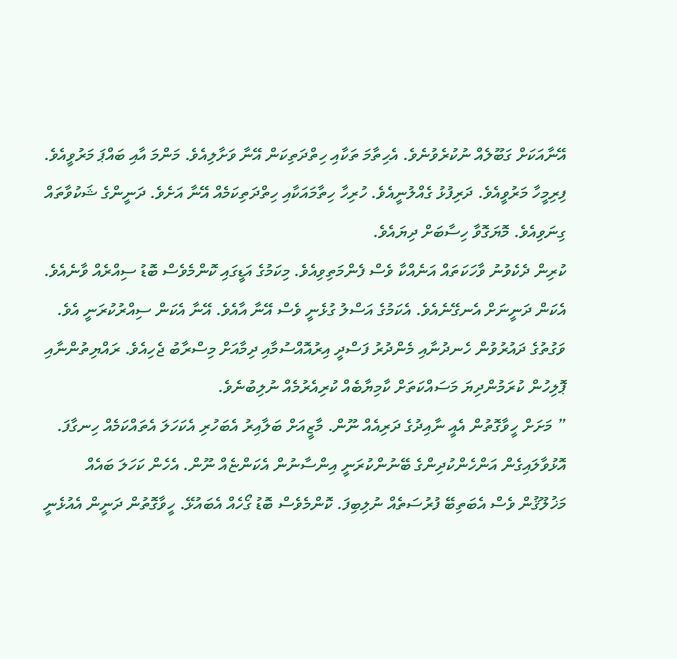އޭނާއަކަށް ގަބޫލެއް ނުކުރެވުނެވެ. އެހިތާމަ ތަކާއި ހިތްދަތިކަން އޭނާ ވަށާލިއެވެ. މަންމަ އާއި ބައްޕަ މަރުވީއެވެ. ފިރިމީހާ މަރުވީއެވެ. ދަރިފުޅު ގެއްލުނީއެވެ. ހުރިހާ ހިތާމައަކާއި ހިތްދަތިކަމެއް އޭނާ އަށެވެ. ދަނީންގެ ޝަކުވާތައް ގިނަވިއެވެ. މޮޔަގޮވާ ހިސާބަށް ދިޔައެވެ.
ކުރިން ދެކެވުނު ވާހަކަތައް އަނެއްކާ ވެސް ފެންމަތިވިއެވެ. މިކަމުގެ އަޑީގައި ކޮންމެވެސް ބޮޑު ސިއްރެއް ވާނެއެވެ. އެކަން ދަނީނަށް އެނގޭނެއެވެ. އެކަމުގެ އަސްލު ގުޅެނީ ވެސް އޭނާ އާއެވެ. އޭނާ އެކަން ސިއްރުކުރަނީ އެވެ.
ވަގުތުގެ ދައުރުވުން ހެނދުނާއި މެންދުރު ފަސްދީ އިރުއޮއްސުމާއި ދިމާއަށް މިސްރާބު ޖެހިއެވެ. ރައްޔިތުންނާއި ޕޮލިހުން ކުރަމުންދިޔަ މަސައްކަތަށް ކާމިޔާބެއް ކުރިއެރުމެއް ނުލިބުނެވެ.
” މަށަށް ހީވާގޮތުން އެއީ ނާއިދުގެ ދަރިއެއް ނޫން. މާޒީއަށް ބަލާއިރު އެބަހުރި އެކަހަލަ އެތައްކަމެއް ހިނގާފަ. އޮޅުވާލައިގެން އަންހެންކުދިންގެ ބޭނުންކުރަނީ އިންސާނުން އެކަންޏެއް ނޫން. އެހެން ކަހަލަ ބައެއް މަޚުލޫޤުން ވެސް އެބަތިބޭ ފުރުސަތެއް ނުލިބިފަ. ކޮންމެވެސް ބޮޑު ގޯހެއް އެބައުޅޭ. ހީވާގޮތުން ދަނީން އެއުޅެނީ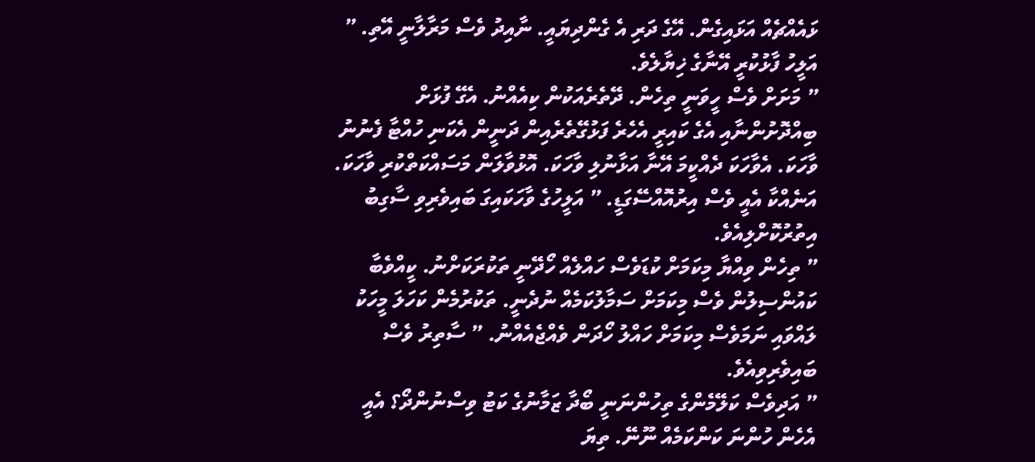ޅައެއްޗެއް އަޅައިގެން. އޭގެ ދަރި އެ ގެންދިޔައީ. ނާއިދު ވެސް މަރާލާނީ އޭތި. ” އަލީހު ފާޅުކުރީ އޭނާގެ ޚިޔާލެވެ.
” މަށަށް ވެސް ހީވަނީ ތިހެން. ދޭތެރެއަކުން ކިއެއްނު. އެގޭ ފުޅަށް ބިއްދޮށުންނާއި އެގެ ކައިރީ އެހެރެ ފަޅުގޭތެރެއިން ދަނީން އެކަނި ހުއްޓާ ފެނުނު ވާހަކަ. އެވާހަކަ ދެއްކީމަ އޭނާ އަޅާނުލި ވާހަކަ. އޮޅުވާލަން މަސައްކަތްކުރި ވާހަކަ. އަނެއްކާ އެއީ ވެސް އިރުއޮއްސޭގަޑީ. ” އަލީހުގެ ވާހަކައިގަ ބައިވެރިވި ސާގިބު އިތުރުކޮށްލިއެވެ.
” ތިހެން ވިއްޔާ މިކަމަށް ކުޑަވެސް ހައްލެއް ހޯދޭނީ ތަކުރަކަށްނު. ކީއްވެބާ ކައުންސިލުން ވެސް މިކަމަށް ސަމާލުކަމެއް ނުދެނީ. ތަކުރުމެން ކަހަލަ މީހަކު ލައްވައި ނަމަވެސް މިކަމަށް ހައްލު ހޯދަން ވެއްޖެއެއްނު. ” ސާތިރު ވެސް ބައިވެރިވިއެވެ.
” އަދިވެސް ކަލޭމެންގެ ތިހުންނަނީ ބޯދާ ޒަމާނުގެ ކަޓު ވިސްނުންދޯ؟ އެއީ އެހެން ހުންނަ ކަންކަމެއް ނޫނޭ. ތިޔަ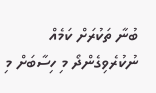ބުނާ ތަކުރަށް ކަމެއް ނުކުރެވިގެންދޯ މި ހިސާބަށް މި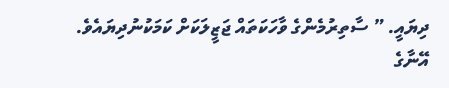ދިޔައީ. ” ސާތިރުމެންގެ ވާހަކަތައް ޖަޒީލަކަށް ކަމަކުނުދިޔައެވެ. އޭނާގެ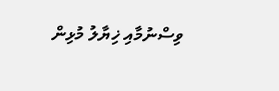ވިސްނުމާއި ޚިޔާލު މުޅިން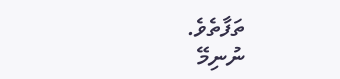ތަފާތެވެ.
ނުނިމޭ